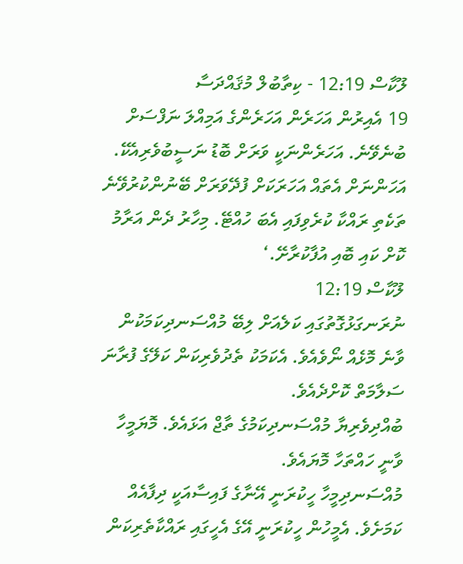ލޫކާސް 12:19 - ކިތާބުލް މުޤައްދަސާ
19 އެއިރުން އަހަރެން އަހަރެންގެ އަމިއްލަ ނަފްސަށް ބުނެވޭނެ. އަހަރެންނަކީ ވަރަށް ބޮޑު ނަސީބުވެރިއެކޭ. އަހަންނަށް އެތައް އަހަރަކަށް ފުދޭވަރަށް ބޭނުންކުރުވޭނެ ތަކެތި ރައްކާ ކުރެވިފައި އެބަ ހުއްޓޭ. މިހާރު ދެން އަރާމު ކޮށް ކައި ބޮއި އުފާކުރާށޭ.‘
ލޫކާސް 12:19
ނުރަނގަޅުގޮތުގައި ކަލެއަށް ލިބޭ މުއްސަނދިކަމަކުން ވާނެ މޮޅެއް ނޯވެއެވެ. އެކަމަކު ތެދުވެރިކަން ކަލޭގެ ފުރާނަ ސަލާމަތް ކޮށްދެއެވެ.
ބުއްދިވެރިޔާ މުއްސަނދިކަމުގެ ތާޖް އަޅައެވެ. މޮޔަމީހާ ވާނީ ހައްތަހާ މޮޔައެވެ.
މުއްސަނދިމީހާ ހީކުރަނީ އޭނާގެ ފައިސާއަކީ ދިފާއެއް ކަމަށެވެ. އެމީހުން ހީކުރަނީ އޭގެ އެހީގައި ރައްކާތެރިކަން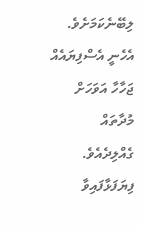ލިބޭނެކަމަށެވެ.
އެހެނީ އެސްފިޔައެއް ޖަހާހާ އަވަހަށް މުދާތައް ގެއްލިދެއެވެ. ފިޔަފަޅާފައިވާ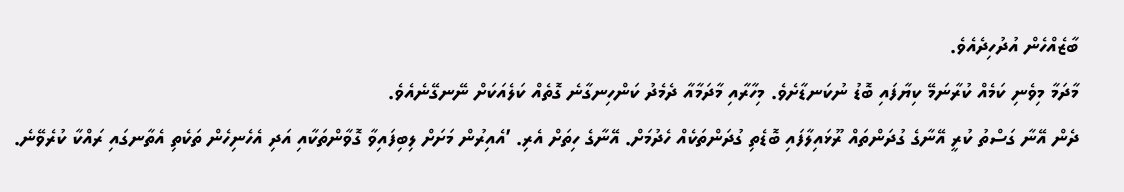ބާޒެއްހެން އުދުހިދެއެވެ.
މާދަމާ މިވެނި ކަމެއް ކުރާނަމޭ ކިޔާފައި ބޮޑު ނުކަނޑާށެވެ. މިހާރާއި މާދަމާއާ ދެމެދު ކަންހިނގާނެ ގޮތެއް ކަލެއަކަށް ނޭނގޭނެއެވެ.
ދެން އޭނާ ގަސްތު ކުރީ އޭނާގެ ގުދަންތައް ރޫޅައިލާފައި ބޮޑެތި ގުދަންތަކެއް ހެދުމަށް. އޭނާގެ ހިތަށް އެރި. ’އެއިރުން މަށަށް ލިބިފައިވާ ގޮވާންތަކާއި އަދި އެހެނިހެން ތަކެތި އެތާނގައި ރައްކާ ކުރެވޭނެ.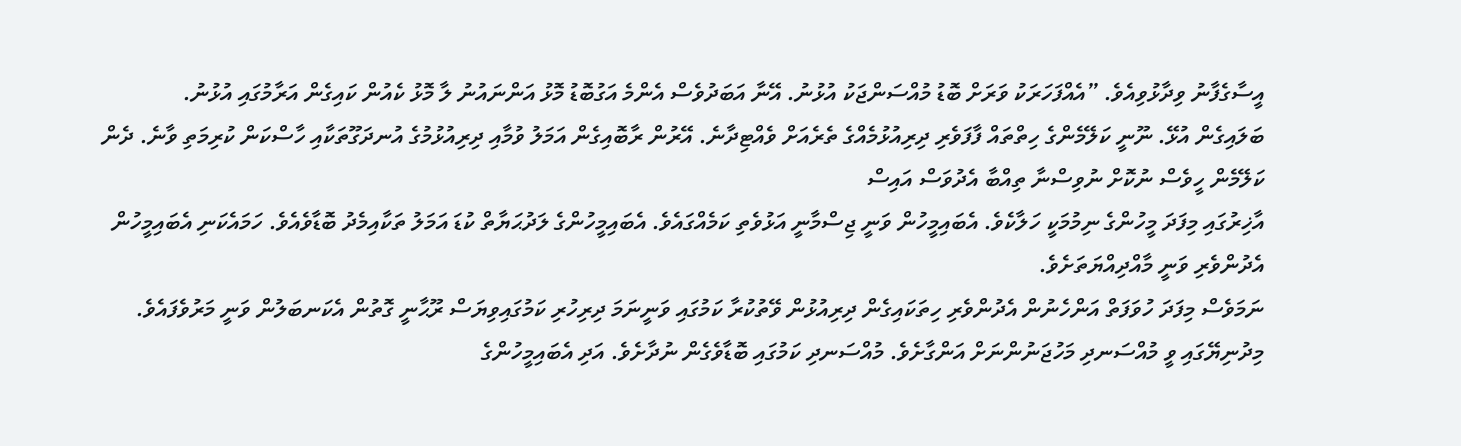އީސާގެފާނު ވިދާޅުވިއެވެ. ”އެއްފަހަރަކު ވަރަށް ބޮޑު މުއްސަންޖަކު އުޅުނު. އޭނާ އަބަދުވެސް އެންމެ އަގުބޮޑު މޮޅު އަންނައުނު ލާ މޮޅު ކެއުން ކައިގެން އަރާމުގައި އުޅުނު.
ބަލައިގެން އުޅޭ. ނޫނީ ކަލޭމެންގެ ހިތްތައް ފާފަވެރި ދިރިއުޅުމެއްގެ ތެރެއަށް ވެއްޓިދާނެ. އޭރުން ރާބޮއިގެން އަމަލު ވުމާއި ދިރިއުޅުމުގެ އުނދަގޫތަކާއި ހާސްކަން ކުރިމަތި ވާނެ. ދެން ކަލޭމެން ހީވެސް ނުކޮށް ނުވިސްނާ ތިއްބާ އެދުވަސް އައިސް
އާޚިރުގައި މިފަދަ މީހުންގެ ނިމުމަކީ ހަލާކެވެ. އެބައިމީހުން ވަނީ ޖިސްމާނީ އަޅުވެތި ކަމެއްގައެވެ. އެބައިމީހުންގެ ލަދުޙަޔާތް ކުޑަ އަމަލު ތަކާއިމެދު ބޮޑާވެއެވެ. ހަމައެކަނި އެބައިމީހުން އެދުންވެރި ވަނީ މާއްދިއްޔަތަށެވެ.
ނަމަވެސް މިފަދަ ހުވަފަތް އަންހެނުން އެދުންވެރި ހިތަކައިގެން ދިރިއުޅުން ވޭތުކުރާ ކަމުގައި ވަނީނަމަ ދިރިހުރި ކަމުގައިވިޔަސް ރޫޙާނީ ގޮތުން އެކަނބަލުން ވަނީ މަރުވެފައެވެ.
މިދުނިޔޭގައި ވީ މުއްސަނދި މަހުޖަނުންނަށް އަންގާށެވެ. މުއްސަނދި ކަމުގައި ބޮޑާވެގެން ނުދާށެވެ. އަދި އެބައިމީހުންގެ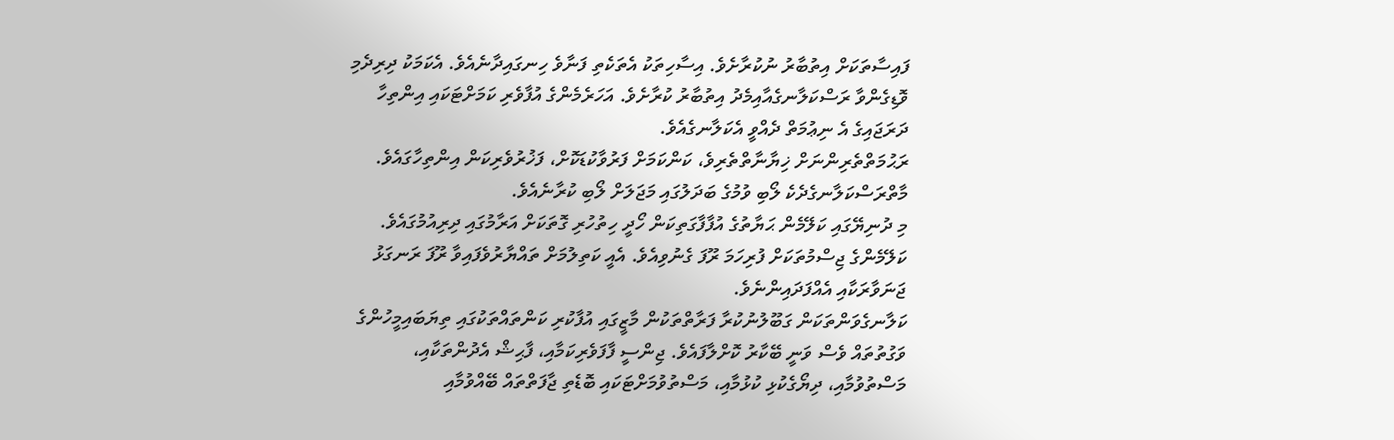ފައިސާތަކަށް އިތުބާރު ނުކުރާށެވެ. އިސާހިތަކު އެތަކެތި ފަނާވެ ހިނގައިދާނެއެވެ. އެކަމަކު ދިރިދެމި ވޮޑިގެންވާ ރަސްކަލާނގެއާއިމެދު އިތުބާރު ކުރާށެވެ. އަހަރެމެންގެ އުފާވެރި ކަމަށްޓަކައި އިންތިހާ ދަރަޖައިގެ އެ ނިޢުމަތް ދެއްވީ އެކަލާނގެއެވެ.
ރަޙުމަތްތެރިންނަށް ޚިޔާނާތްތެރިވެ، ކަންކަމަށް ފަރުވާކުޑަކޮށް، ފަޚުރުވެރިކަން އިންތިހާގައެވެ. މާތްރަސްކަލާނގެދެކެ ލޯބި ވުމުގެ ބަދަލުގައި މަޖަލަށް ލޯބި ކުރާނެއެވެ.
މި ދުނިޔޭގައި ކަލޭމެން ޙަޔާތުގެ އުފާފާގަތިކަން ހޯދީ ހިތުހުރި ގޮތަކަށް އަރާމުގައި ދިރިއުމުގައެވެ. ކަލޭމެންގެ ޖިސްމުތަކަށް ފުރިހަމަ ރޫފަ ގެނުވިއެވެ. އެއީ ކަތިލުމަށް ތައްޔާރުވެފައިވާ ރޫފަ ރަނގަޅު ޖަނަވާރަކާއި އެއްފަދައިންނެވެ.
ކަލާނގެވަންތަކަން ގަބޫލުނުކުރާ ފަރާތްތަކުން މާޒީގައި އުފާކުރި ކަންތައްތަކުގައި ތިޔަބައިމީހުންގެ ވަގުތުތައް ވެސް ވަނީ ބޭކާރު ކޮށްލާފައެވެ. ޖިންސީ ފާފަވެރިކަމާއި، ފާޙިޝް އެދުންތަކާއި، މަސްތުވުމާއި، ދިޔޯގެކުޅި ކުޅުމާއި، މަސްތުވުމަށްޓަކައި ބޮޑެތި ޖާފަތްތައް ބޭއްވުމާއި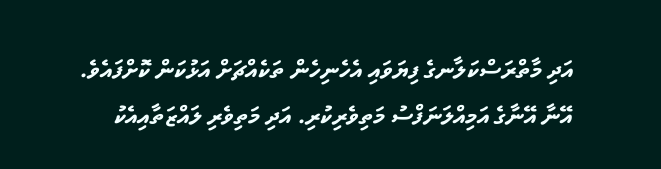އަދި މާތްރަސްކަލާނގެ ފިޔަވައި އެހެނިހެން ތަކެއްޗަށް އަޅުކަން ކޮށްފައެވެ.
އޭނާ އޭނާގެ އަމިއްލަނަފްސު މަތިވެރިކުރި. އަދި މަތިވެރި ލައްޒަތާއިއެކު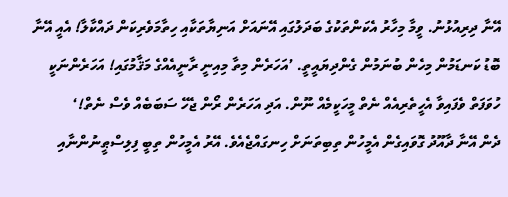އޭނާ ދިރިއުޅުނު. ވީމާ މިހާރު އެކަންތަކުގެ ބަދަލުގައި އޭނައަށް އަނިޔާތަކާއި ހިތާމަވެރިކަން ދައްކާލާ! އެއީ އޭނާ ބޮޑު ކަނޑަމުން މިހެން ބުނަމުން ގެންދިޔައީތީ. ’އަހަރެން މިތާ މިއިނީ ރާނީއެއްގެ މަޤާމުގައި! އަހަރެންނަކީ ހުވަފަތް ވެފައިވާ އެހީތެރިއެއް ނެތް މީހަކީމެއް ނޫން. އަދި އަހަރެން ރޯން ޖެހޭ ސަބަބެއް ވެސް ނެތް!‘
ދެން އޭނާ ދާއޫދު ގޮވައިގެން އެމީހުން ތިބިތަނަށް ހިނގައްޖެއެވެ. އޭރު އެމީހުން ތިބީ ފިލިސްޠީނުންނާއި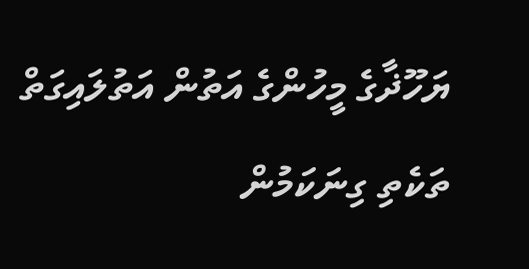ޔަހޫޛާގެ މީހުންގެ އަތުން އަތުލައިގަތް ތަކެތި ގިނަކަމުން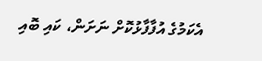އެކަމުގެ އުފާފާޅުކޮށް ނަށަން، ކައި ބޮއި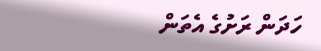ހަދަން ރަށުގެ އެތަން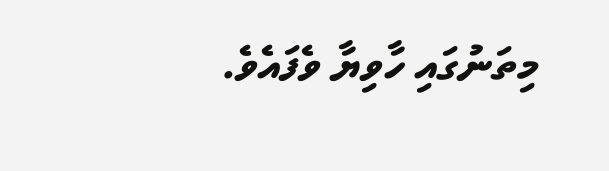މިތަނުގައި ހާވިޔާ ވެފައެވެ.